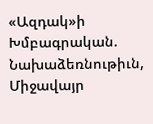«Ազդակ»ի Խմբագրական. Նախաձեռնութիւն, Միջավայր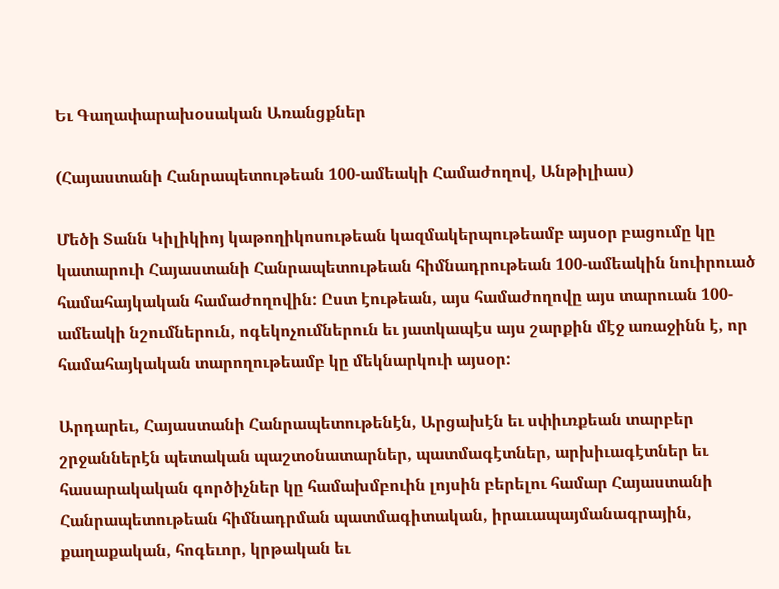Եւ Գաղափարախօսական Առանցքներ

(Հայաստանի Հանրապետութեան 100-ամեակի Համաժողով, Անթիլիաս)

Մեծի Տանն Կիլիկիոյ կաթողիկոսութեան կազմակերպութեամբ այսօր բացումը կը կատարուի Հայաստանի Հանրապետութեան հիմնադրութեան 100-ամեակին նուիրուած համահայկական համաժողովին: Ըստ էութեան, այս համաժողովը այս տարուան 100-ամեակի նշումներուն, ոգեկոչումներուն եւ յատկապէս այս շարքին մէջ առաջինն է, որ համահայկական տարողութեամբ կը մեկնարկուի այսօր:

Արդարեւ, Հայաստանի Հանրապետութենէն, Արցախէն եւ սփիւռքեան տարբեր շրջաններէն պետական պաշտօնատարներ, պատմագէտներ, արխիւագէտներ եւ հասարակական գործիչներ կը համախմբուին լոյսին բերելու համար Հայաստանի Հանրապետութեան հիմնադրման պատմագիտական, իրաւապայմանագրային, քաղաքական, հոգեւոր, կրթական եւ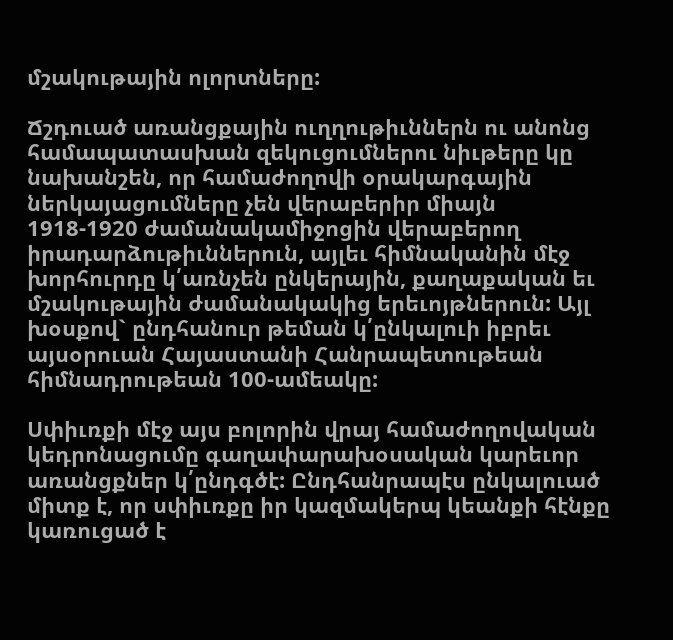մշակութային ոլորտները:

Ճշդուած առանցքային ուղղութիւններն ու անոնց համապատասխան զեկուցումներու նիւթերը կը նախանշեն, որ համաժողովի օրակարգային ներկայացումները չեն վերաբերիր միայն 1918-1920 ժամանակամիջոցին վերաբերող իրադարձութիւններուն, այլեւ հիմնականին մէջ խորհուրդը կ՛առնչեն ընկերային, քաղաքական եւ մշակութային ժամանակակից երեւոյթներուն: Այլ խօսքով` ընդհանուր թեման կ՛ընկալուի իբրեւ այսօրուան Հայաստանի Հանրապետութեան հիմնադրութեան 100-ամեակը:

Սփիւռքի մէջ այս բոլորին վրայ համաժողովական կեդրոնացումը գաղափարախօսական կարեւոր առանցքներ կ՛ընդգծէ: Ընդհանրապէս ընկալուած միտք է, որ սփիւռքը իր կազմակերպ կեանքի հէնքը կառուցած է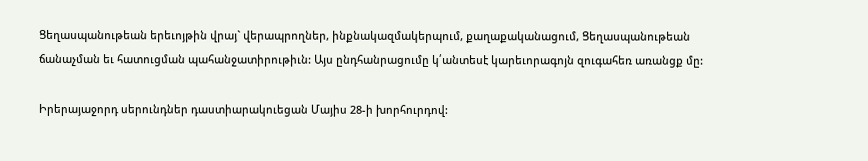Ցեղասպանութեան երեւոյթին վրայ` վերապրողներ, ինքնակազմակերպում, քաղաքականացում, Ցեղասպանութեան ճանաչման եւ հատուցման պահանջատիրութիւն: Այս ընդհանրացումը կ՛անտեսէ կարեւորագոյն զուգահեռ առանցք մը:

Իրերայաջորդ սերունդներ դաստիարակուեցան Մայիս 28-ի խորհուրդով: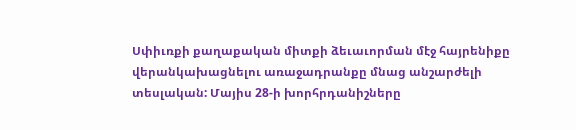Սփիւռքի քաղաքական միտքի ձեւաւորման մէջ հայրենիքը վերանկախացնելու առաջադրանքը մնաց անշարժելի տեսլական: Մայիս 28-ի խորհրդանիշները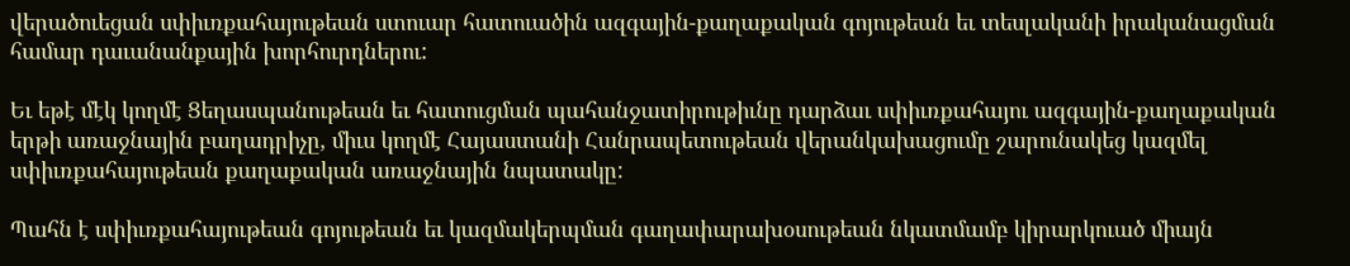վերածուեցան սփիւռքահայութեան ստուար հատուածին ազգային-քաղաքական գոյութեան եւ տեսլականի իրականացման համար դաւանանքային խորհուրդներու:

Եւ եթէ մէկ կողմէ Ցեղասպանութեան եւ հատուցման պահանջատիրութիւնը դարձաւ սփիւռքահայու ազգային-քաղաքական երթի առաջնային բաղադրիչը, միւս կողմէ Հայաստանի Հանրապետութեան վերանկախացումը շարունակեց կազմել սփիւռքահայութեան քաղաքական առաջնային նպատակը:

Պահն է սփիւռքահայութեան գոյութեան եւ կազմակերպման գաղափարախօսութեան նկատմամբ կիրարկուած միայն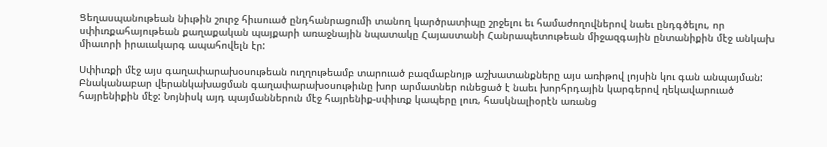Ցեղասպանութեան նիւթին շուրջ հիւսուած ընդհանրացումի տանող կարծրատիպը շրջելու եւ համաժողովներով նաեւ ընդգծելու, որ սփիւռքահայութեան քաղաքական պայքարի առաջնային նպատակը Հայաստանի Հանրապետութեան միջազգային ընտանիքին մէջ անկախ միաւորի իրաւակարգ ապահովելն էր:

Սփիւռքի մէջ այս գաղափարախօսութեան ուղղութեամբ տարուած բազմաբնոյթ աշխատանքները այս առիթով լոյսին կու գան անպայման: Բնականաբար վերանկախացման գաղափարախօսութիւնը խոր արմատներ ունեցած է նաեւ խորհրդային կարգերով ղեկավարուած հայրենիքին մէջ: Նոյնիսկ այդ պայմաններուն մէջ հայրենիք-սփիւռք կապերը լուռ, հասկնալիօրէն առանց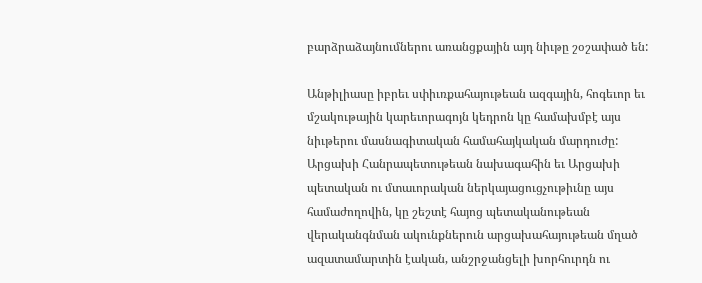բարձրաձայնումներու առանցքային այդ նիւթը շօշափած են:

Անթիլիասը իբրեւ սփիւռքահայութեան ազգային, հոգեւոր եւ մշակութային կարեւորագոյն կեդրոն կը համախմբէ այս նիւթերու մասնագիտական համահայկական մարդուժը: Արցախի Հանրապետութեան նախագահին եւ Արցախի պետական ու մտաւորական ներկայացուցչութիւնը այս համաժողովին, կը շեշտէ հայոց պետականութեան վերականգնման ակունքներուն արցախահայութեան մղած ազատամարտին էական, անշրջանցելի խորհուրդն ու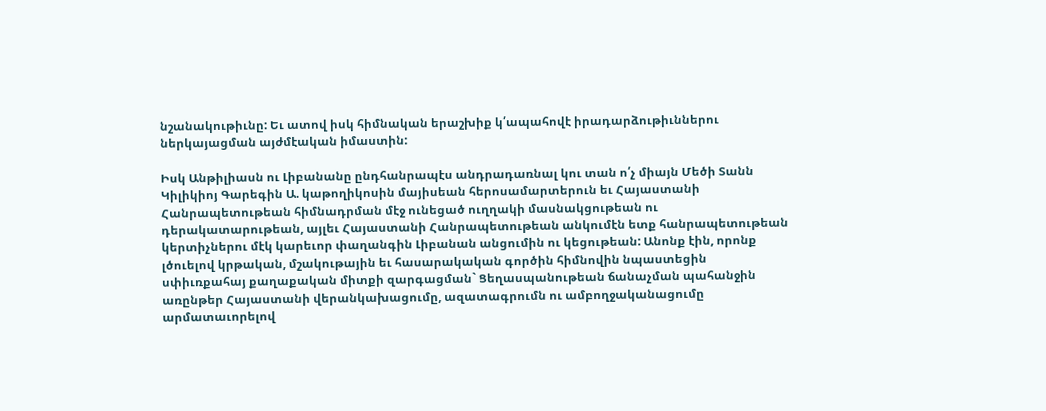նշանակութիւնը: Եւ ատով իսկ հիմնական երաշխիք կ՛ապահովէ իրադարձութիւններու ներկայացման այժմէական իմաստին:

Իսկ Անթիլիասն ու Լիբանանը ընդհանրապէս անդրադառնալ կու տան ո՛չ միայն Մեծի Տանն Կիլիկիոյ Գարեգին Ա. կաթողիկոսին մայիսեան հերոսամարտերուն եւ Հայաստանի Հանրապետութեան հիմնադրման մէջ ունեցած ուղղակի մասնակցութեան ու դերակատարութեան, այլեւ Հայաստանի Հանրապետութեան անկումէն ետք հանրապետութեան կերտիչներու մէկ կարեւոր փաղանգին Լիբանան անցումին ու կեցութեան: Անոնք էին, որոնք լծուելով կրթական, մշակութային եւ հասարակական գործին հիմնովին նպաստեցին սփիւռքահայ քաղաքական միտքի զարգացման` Ցեղասպանութեան ճանաչման պահանջին առընթեր Հայաստանի վերանկախացումը, ազատագրումն ու ամբողջականացումը արմատաւորելով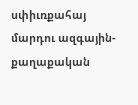սփիւռքահայ մարդու ազգային-քաղաքական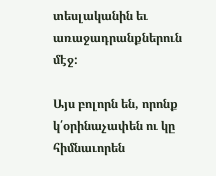տեսլականին եւ առաջադրանքներուն մէջ:

Այս բոլորն են, որոնք կ՛օրինաչափեն ու կը հիմնաւորեն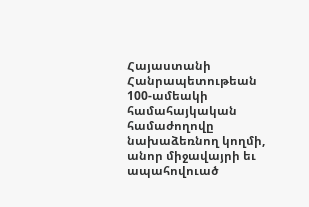Հայաստանի Հանրապետութեան 100-ամեակի համահայկական համաժողովը նախաձեռնող կողմի, անոր միջավայրի եւ ապահովուած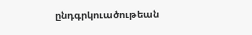ընդգրկուածութեան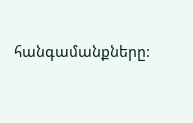հանգամանքները: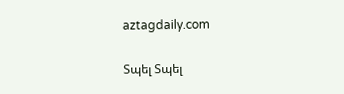aztagdaily.com

Տպել Տպել